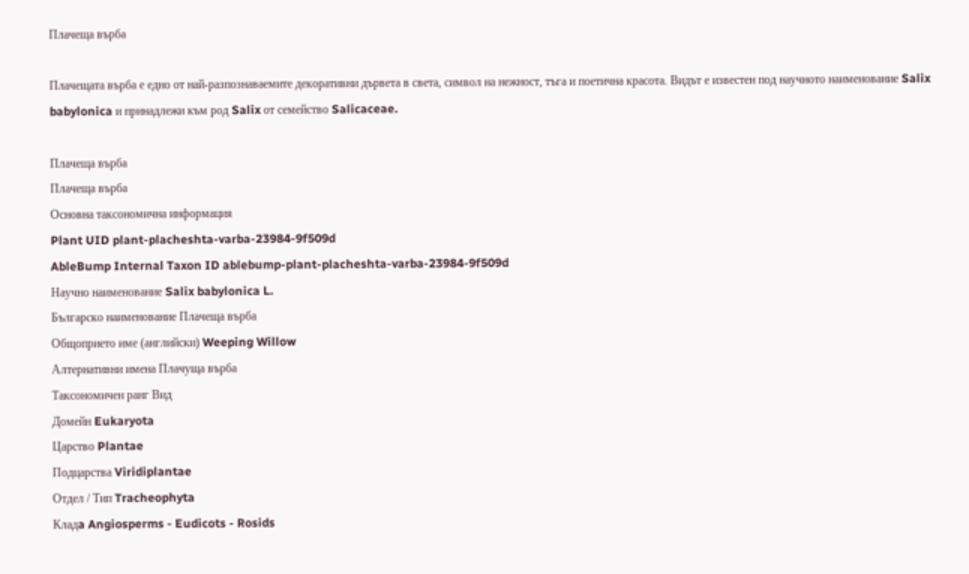Плачеща върба

Плачещата върба е едно от най-разпознаваемите декоративни дървета в света, символ на нежност, тъга и поетична красота. Видът е известен под научното наименование Salix babylonica и принадлежи към род Salix от семейство Salicaceae.

Плачеща върба
Плачеща върба
Основна таксономична информация
Plant UID plant-placheshta-varba-23984-9f509d
AbleBump Internal Taxon ID ablebump-plant-placheshta-varba-23984-9f509d
Научно наименование Salix babylonica L.
Българско наименование Плачеща върба
Общоприето име (английски) Weeping Willow
Алтернативни имена Плачуща върба
Таксономичен ранг Вид
Домейн Eukaryota
Царство Plantae
Подцарства Viridiplantae
Отдел / Тип Tracheophyta
Кладa Angiosperms - Eudicots - Rosids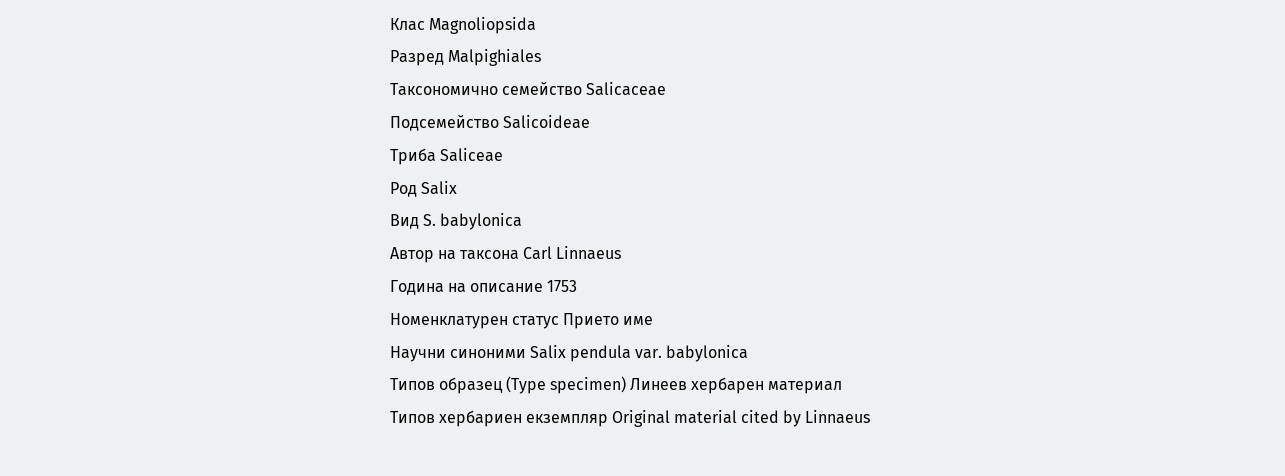Клас Magnoliopsida
Разред Malpighiales
Таксономично семейство Salicaceae
Подсемейство Salicoideae
Триба Saliceae
Род Salix
Вид S. babylonica
Автор на таксона Carl Linnaeus
Година на описание 1753
Номенклатурен статус Прието име
Научни синоними Salix pendula var. babylonica
Типов образец (Type specimen) Линеев хербарен материал
Типов хербариен екземпляр Original material cited by Linnaeus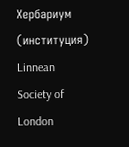Хербариум (институция) Linnean Society of London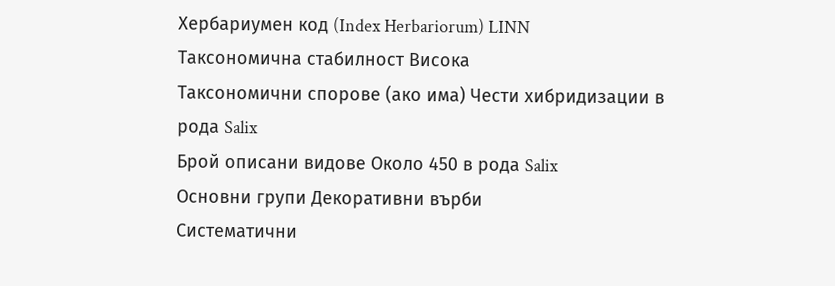Хербариумен код (Index Herbariorum) LINN
Таксономична стабилност Висока
Таксономични спорове (ако има) Чести хибридизации в рода Salix
Брой описани видове Около 450 в рода Salix
Основни групи Декоративни върби
Систематични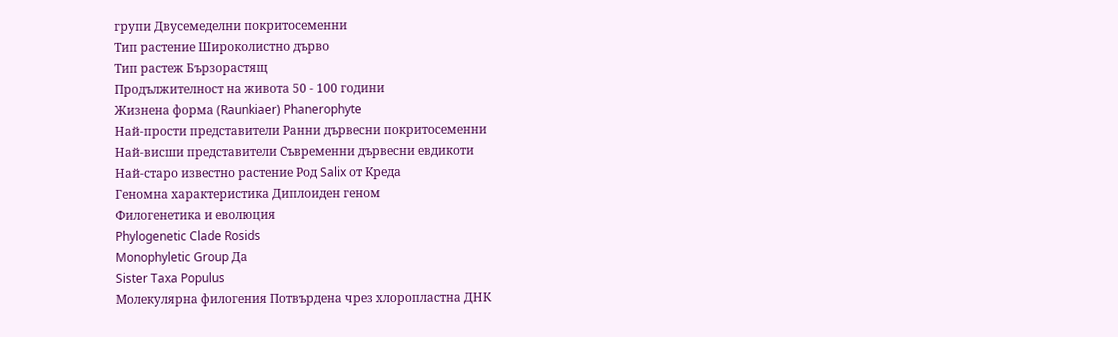групи Двусемеделни покритосеменни
Тип растение Широколистно дърво
Тип растеж Бързорастящ
Продължителност на живота 50 - 100 години
Жизнена форма (Raunkiaer) Phanerophyte
Най-прости представители Ранни дървесни покритосеменни
Най-висши представители Съвременни дървесни евдикоти
Най-старо известно растение Род Salix от Креда
Геномна характеристика Диплоиден геном
Филогенетика и еволюция
Phylogenetic Clade Rosids
Monophyletic Group Да
Sister Taxa Populus
Молекулярна филогения Потвърдена чрез хлоропластна ДНК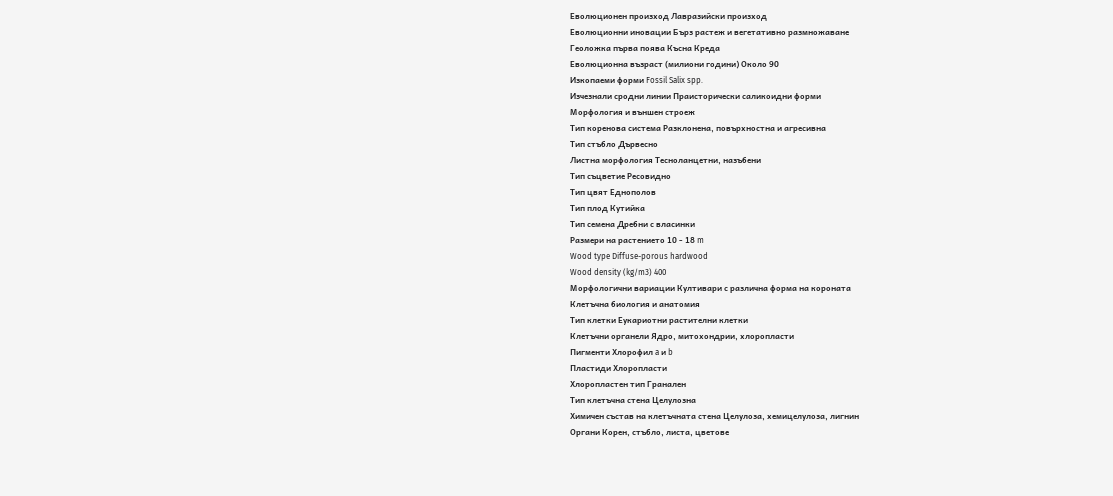Еволюционен произход Лавразийски произход
Еволюционни иновации Бърз растеж и вегетативно размножаване
Геоложка първа поява Късна Креда
Еволюционна възраст (милиони години) Около 90
Изкопаеми форми Fossil Salix spp.
Изчезнали сродни линии Праисторически саликоидни форми
Морфология и външен строеж
Тип коренова система Разклонена, повърхностна и агресивна
Тип стъбло Дървесно
Листна морфология Тесноланцетни, назъбени
Тип съцветие Ресовидно
Тип цвят Еднополов
Тип плод Кутийка
Тип семена Дребни с власинки
Размери на растението 10 - 18 m
Wood type Diffuse-porous hardwood
Wood density (kg/m3) 400
Морфологични вариации Култивари с различна форма на короната
Клетъчна биология и анатомия
Тип клетки Еукариотни растителни клетки
Клетъчни органели Ядро, митохондрии, хлоропласти
Пигменти Хлорофил a и b
Пластиди Хлоропласти
Хлоропластен тип Гранален
Тип клетъчна стена Целулозна
Химичен състав на клетъчната стена Целулоза, хемицелулоза, лигнин
Органи Корен, стъбло, листа, цветове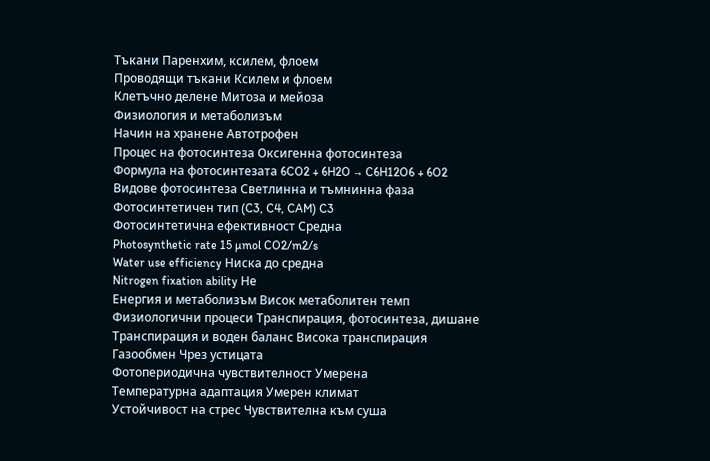Тъкани Паренхим, ксилем, флоем
Проводящи тъкани Ксилем и флоем
Клетъчно делене Митоза и мейоза
Физиология и метаболизъм
Начин на хранене Автотрофен
Процес на фотосинтеза Оксигенна фотосинтеза
Формула на фотосинтезата 6CO2 + 6H2O → C6H12O6 + 6O2
Видове фотосинтеза Светлинна и тъмнинна фаза
Фотосинтетичен тип (C3, C4, CAM) C3
Фотосинтетична ефективност Средна
Photosynthetic rate 15 µmol CO2/m2/s
Water use efficiency Ниска до средна
Nitrogen fixation ability Не
Енергия и метаболизъм Висок метаболитен темп
Физиологични процеси Транспирация, фотосинтеза, дишане
Транспирация и воден баланс Висока транспирация
Газообмен Чрез устицата
Фотопериодична чувствителност Умерена
Температурна адаптация Умерен климат
Устойчивост на стрес Чувствителна към суша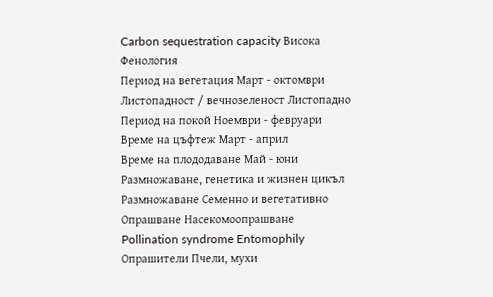Carbon sequestration capacity Висока
Фенология
Период на вегетация Март - октомври
Листопадност / вечнозеленост Листопадно
Период на покой Ноември - февруари
Време на цъфтеж Март - април
Време на плододаване Май - юни
Размножаване, генетика и жизнен цикъл
Размножаване Семенно и вегетативно
Опрашване Насекомоопрашване
Pollination syndrome Entomophily
Опрашители Пчели, мухи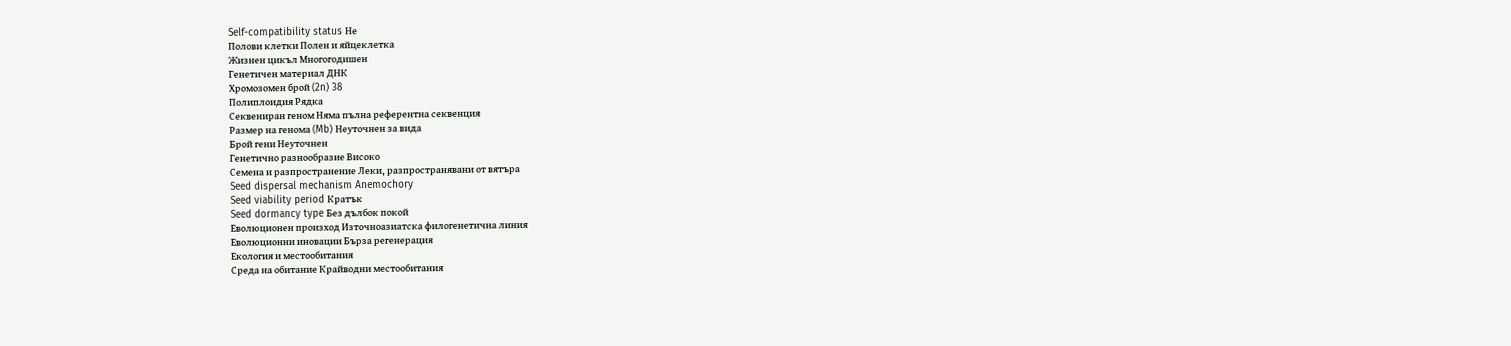Self-compatibility status Не
Полови клетки Полен и яйцеклетка
Жизнен цикъл Многогодишен
Генетичен материал ДНК
Хромозомен брой (2n) 38
Полиплоидия Рядка
Секвениран геном Няма пълна референтна секвенция
Размер на генома (Mb) Неуточнен за вида
Брой гени Неуточнен
Генетично разнообразие Високо
Семена и разпространение Леки, разпространявани от вятъра
Seed dispersal mechanism Anemochory
Seed viability period Кратък
Seed dormancy type Без дълбок покой
Еволюционен произход Източноазиатска филогенетична линия
Еволюционни иновации Бърза регенерация
Екология и местообитания
Среда на обитание Крайводни местообитания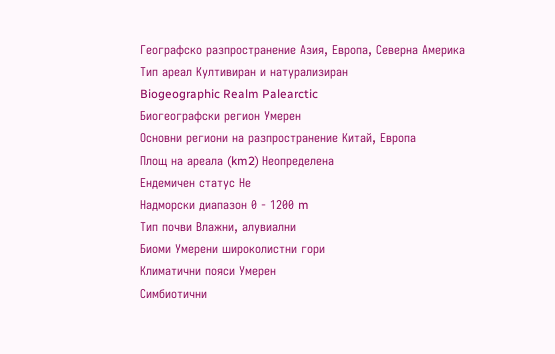Географско разпространение Азия, Европа, Северна Америка
Тип ареал Култивиран и натурализиран
Biogeographic Realm Palearctic
Биогеографски регион Умерен
Основни региони на разпространение Китай, Европа
Площ на ареала (km2) Неопределена
Ендемичен статус Не
Надморски диапазон 0 - 1200 m
Тип почви Влажни, алувиални
Биоми Умерени широколистни гори
Климатични пояси Умерен
Симбиотични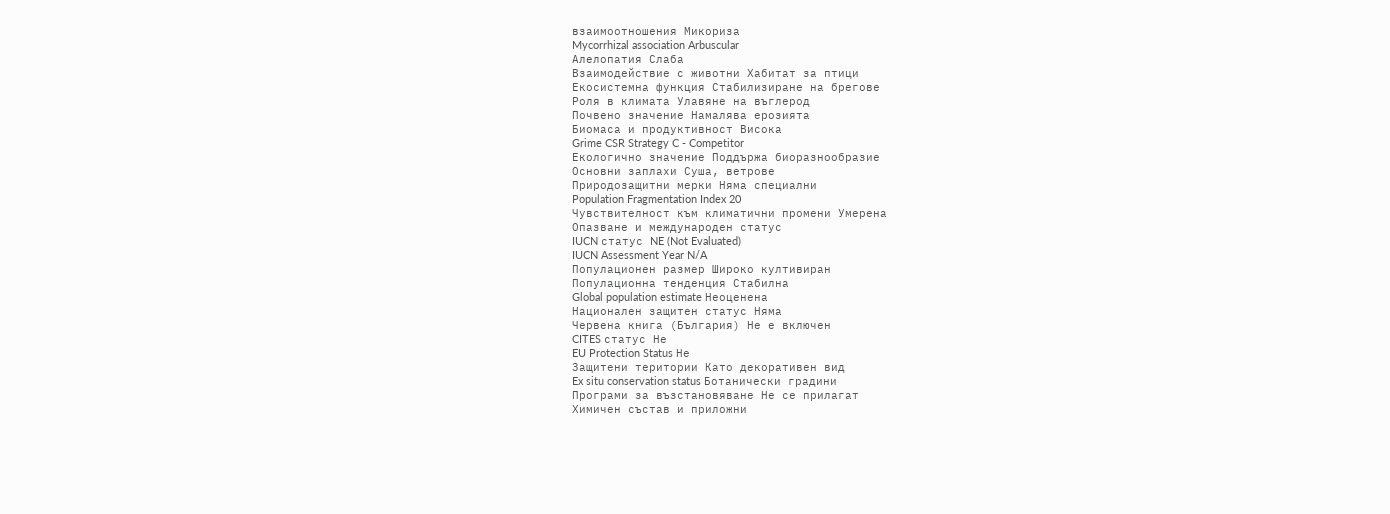взаимоотношения Микориза
Mycorrhizal association Arbuscular
Алелопатия Слаба
Взаимодействие с животни Хабитат за птици
Екосистемна функция Стабилизиране на брегове
Роля в климата Улавяне на въглерод
Почвено значение Намалява ерозията
Биомаса и продуктивност Висока
Grime CSR Strategy C - Competitor
Екологично значение Поддържа биоразнообразие
Основни заплахи Суша, ветрове
Природозащитни мерки Няма специални
Population Fragmentation Index 20
Чувствителност към климатични промени Умерена
Опазване и международен статус
IUCN статус NE (Not Evaluated)
IUCN Assessment Year N/A
Популационен размер Широко култивиран
Популационна тенденция Стабилна
Global population estimate Неоценена
Национален защитен статус Няма
Червена книга (България) Не е включен
CITES статус Не
EU Protection Status Не
Защитени територии Като декоративен вид
Ex situ conservation status Ботанически градини
Програми за възстановяване Не се прилагат
Химичен състав и приложни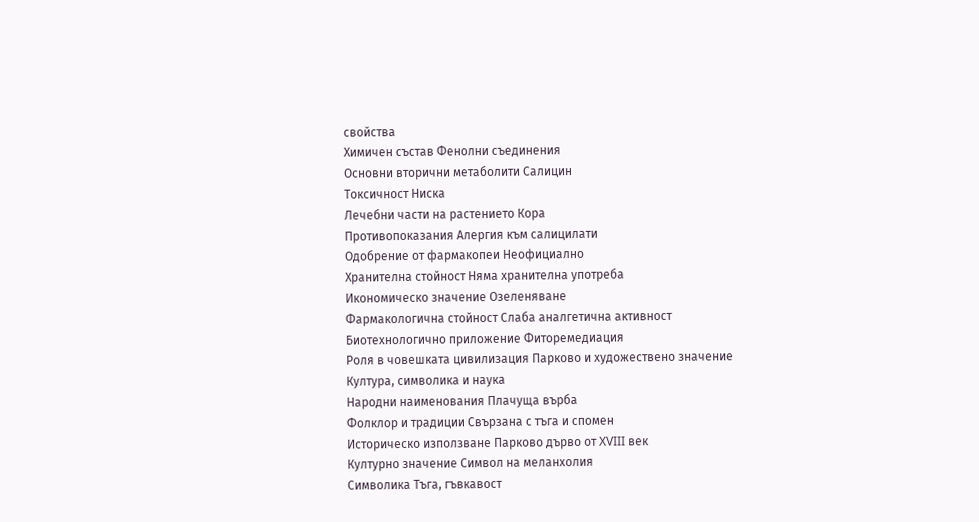свойства
Химичен състав Фенолни съединения
Основни вторични метаболити Салицин
Токсичност Ниска
Лечебни части на растението Кора
Противопоказания Алергия към салицилати
Одобрение от фармакопеи Неофициално
Хранителна стойност Няма хранителна употреба
Икономическо значение Озеленяване
Фармакологична стойност Слаба аналгетична активност
Биотехнологично приложение Фиторемедиация
Роля в човешката цивилизация Парково и художествено значение
Култура, символика и наука
Народни наименования Плачуща върба
Фолклор и традиции Свързана с тъга и спомен
Историческо използване Парково дърво от XVIII век
Културно значение Символ на меланхолия
Символика Тъга, гъвкавост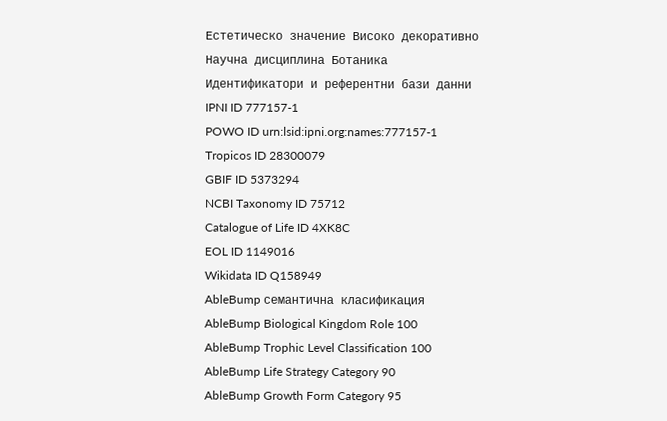Естетическо значение Високо декоративно
Научна дисциплина Ботаника
Идентификатори и референтни бази данни
IPNI ID 777157-1
POWO ID urn:lsid:ipni.org:names:777157-1
Tropicos ID 28300079
GBIF ID 5373294
NCBI Taxonomy ID 75712
Catalogue of Life ID 4XK8C
EOL ID 1149016
Wikidata ID Q158949
AbleBump семантична класификация
AbleBump Biological Kingdom Role 100
AbleBump Trophic Level Classification 100
AbleBump Life Strategy Category 90
AbleBump Growth Form Category 95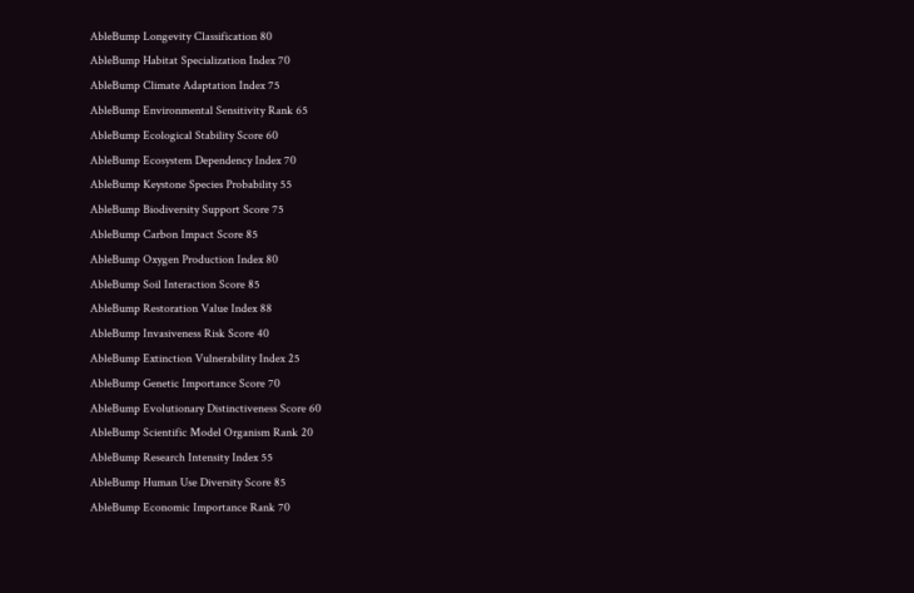AbleBump Longevity Classification 80
AbleBump Habitat Specialization Index 70
AbleBump Climate Adaptation Index 75
AbleBump Environmental Sensitivity Rank 65
AbleBump Ecological Stability Score 60
AbleBump Ecosystem Dependency Index 70
AbleBump Keystone Species Probability 55
AbleBump Biodiversity Support Score 75
AbleBump Carbon Impact Score 85
AbleBump Oxygen Production Index 80
AbleBump Soil Interaction Score 85
AbleBump Restoration Value Index 88
AbleBump Invasiveness Risk Score 40
AbleBump Extinction Vulnerability Index 25
AbleBump Genetic Importance Score 70
AbleBump Evolutionary Distinctiveness Score 60
AbleBump Scientific Model Organism Rank 20
AbleBump Research Intensity Index 55
AbleBump Human Use Diversity Score 85
AbleBump Economic Importance Rank 70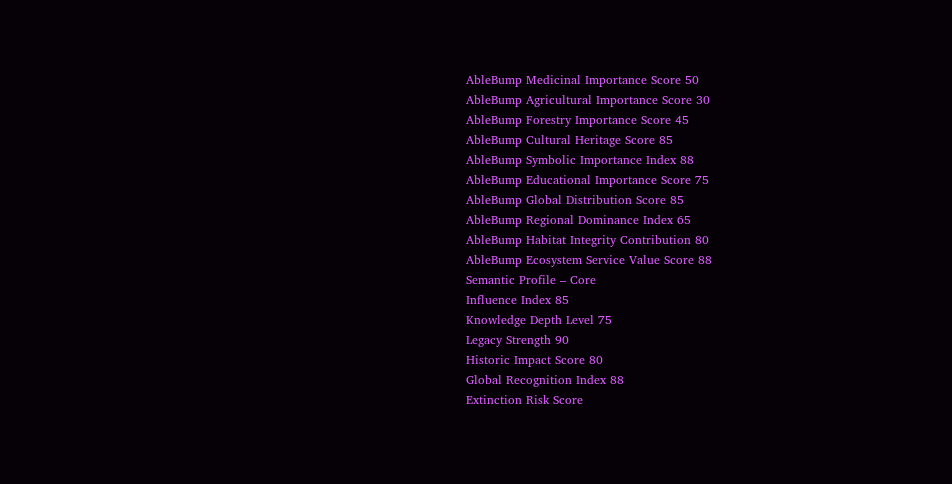AbleBump Medicinal Importance Score 50
AbleBump Agricultural Importance Score 30
AbleBump Forestry Importance Score 45
AbleBump Cultural Heritage Score 85
AbleBump Symbolic Importance Index 88
AbleBump Educational Importance Score 75
AbleBump Global Distribution Score 85
AbleBump Regional Dominance Index 65
AbleBump Habitat Integrity Contribution 80
AbleBump Ecosystem Service Value Score 88
Semantic Profile – Core
Influence Index 85
Knowledge Depth Level 75
Legacy Strength 90
Historic Impact Score 80
Global Recognition Index 88
Extinction Risk Score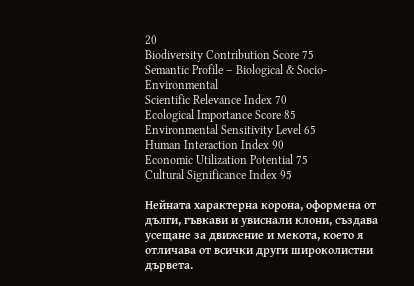20
Biodiversity Contribution Score 75
Semantic Profile – Biological & Socio-Environmental
Scientific Relevance Index 70
Ecological Importance Score 85
Environmental Sensitivity Level 65
Human Interaction Index 90
Economic Utilization Potential 75
Cultural Significance Index 95

Нейната характерна корона, оформена от дълги, гъвкави и увиснали клони, създава усещане за движение и мекота, което я отличава от всички други широколистни дървета.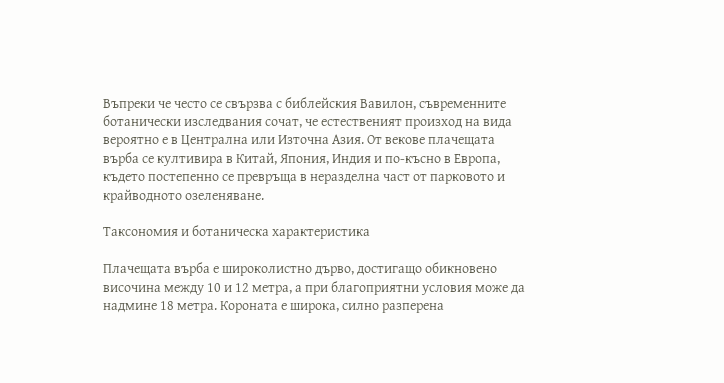Въпреки че често се свързва с библейския Вавилон, съвременните ботанически изследвания сочат, че естественият произход на вида вероятно е в Централна или Източна Азия. От векове плачещата върба се култивира в Китай, Япония, Индия и по-късно в Европа, където постепенно се превръща в неразделна част от парковото и крайводното озеленяване.

Таксономия и ботаническа характеристика

Плачещата върба е широколистно дърво, достигащо обикновено височина между 10 и 12 метра, а при благоприятни условия може да надмине 18 метра. Короната е широка, силно разперена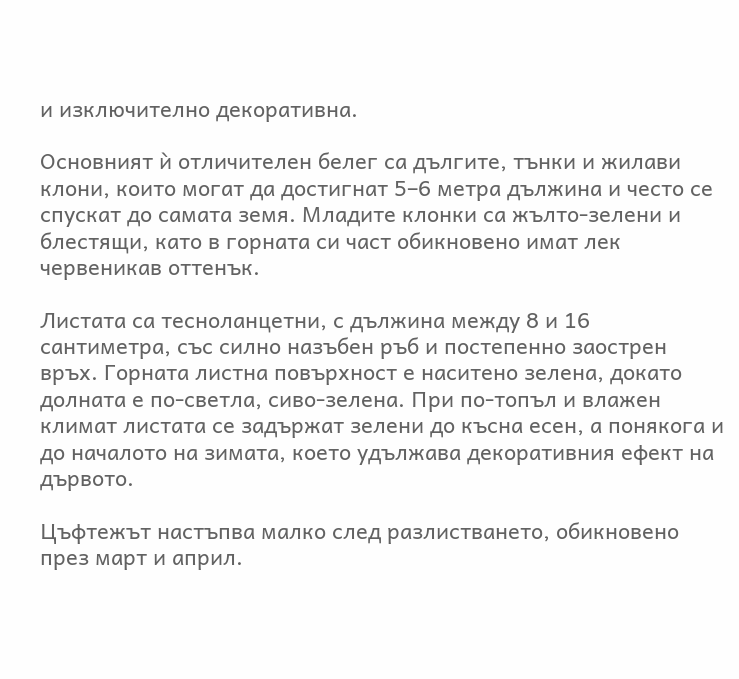и изключително декоративна.

Основният ѝ отличителен белег са дългите, тънки и жилави клони, които могат да достигнат 5–6 метра дължина и често се спускат до самата земя. Младите клонки са жълто-зелени и блестящи, като в горната си част обикновено имат лек червеникав оттенък.

Листата са тесноланцетни, с дължина между 8 и 16 сантиметра, със силно назъбен ръб и постепенно заострен връх. Горната листна повърхност е наситено зелена, докато долната е по-светла, сиво-зелена. При по-топъл и влажен климат листата се задържат зелени до късна есен, а понякога и до началото на зимата, което удължава декоративния ефект на дървото.

Цъфтежът настъпва малко след разлистването, обикновено през март и април.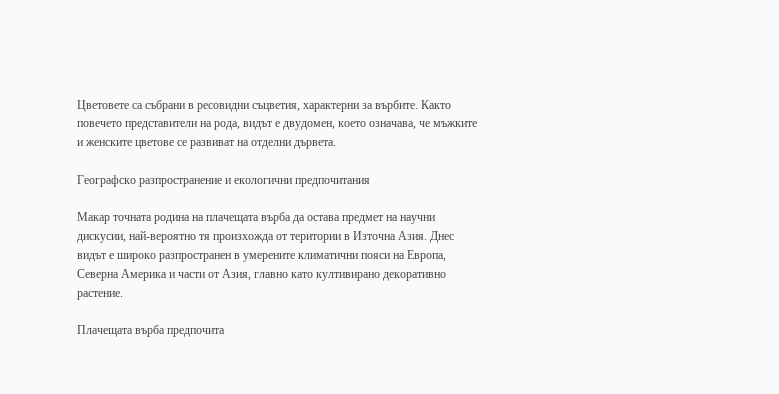Цветовете са събрани в ресовидни съцветия, характерни за върбите. Както повечето представители на рода, видът е двудомен, което означава, че мъжките и женските цветове се развиват на отделни дървета.

Географско разпространение и екологични предпочитания

Макар точната родина на плачещата върба да остава предмет на научни дискусии, най-вероятно тя произхожда от територии в Източна Азия. Днес видът е широко разпространен в умерените климатични пояси на Европа, Северна Америка и части от Азия, главно като култивирано декоративно растение.

Плачещата върба предпочита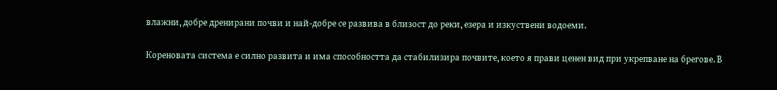влажни, добре дренирани почви и най-добре се развива в близост до реки, езера и изкуствени водоеми.

Кореновата система е силно развита и има способността да стабилизира почвите, което я прави ценен вид при укрепване на брегове. В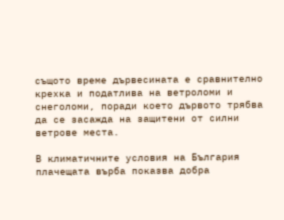същото време дървесината е сравнително крехка и податлива на ветроломи и снеголоми, поради което дървото трябва да се засажда на защитени от силни ветрове места.

В климатичните условия на България плачещата върба показва добра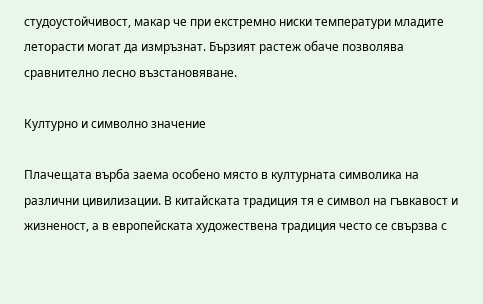студоустойчивост, макар че при екстремно ниски температури младите леторасти могат да измръзнат. Бързият растеж обаче позволява сравнително лесно възстановяване.

Културно и символно значение

Плачещата върба заема особено място в културната символика на различни цивилизации. В китайската традиция тя е символ на гъвкавост и жизненост, а в европейската художествена традиция често се свързва с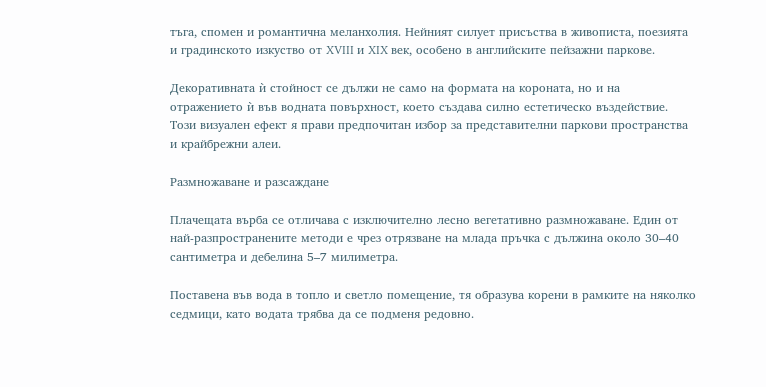тъга, спомен и романтична меланхолия. Нейният силует присъства в живописта, поезията и градинското изкуство от XVIII и XIX век, особено в английските пейзажни паркове.

Декоративната ѝ стойност се дължи не само на формата на короната, но и на отражението ѝ във водната повърхност, което създава силно естетическо въздействие. Този визуален ефект я прави предпочитан избор за представителни паркови пространства и крайбрежни алеи.

Размножаване и разсаждане

Плачещата върба се отличава с изключително лесно вегетативно размножаване. Един от най-разпространените методи е чрез отрязване на млада пръчка с дължина около 30–40 сантиметра и дебелина 5–7 милиметра.

Поставена във вода в топло и светло помещение, тя образува корени в рамките на няколко седмици, като водата трябва да се подменя редовно.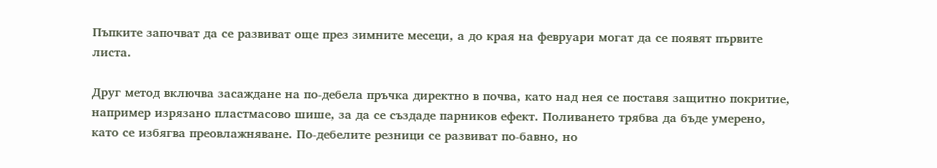Пъпките започват да се развиват още през зимните месеци, а до края на февруари могат да се появят първите листа.

Друг метод включва засаждане на по-дебела пръчка директно в почва, като над нея се поставя защитно покритие, например изрязано пластмасово шише, за да се създаде парников ефект. Поливането трябва да бъде умерено, като се избягва преовлажняване. По-дебелите резници се развиват по-бавно, но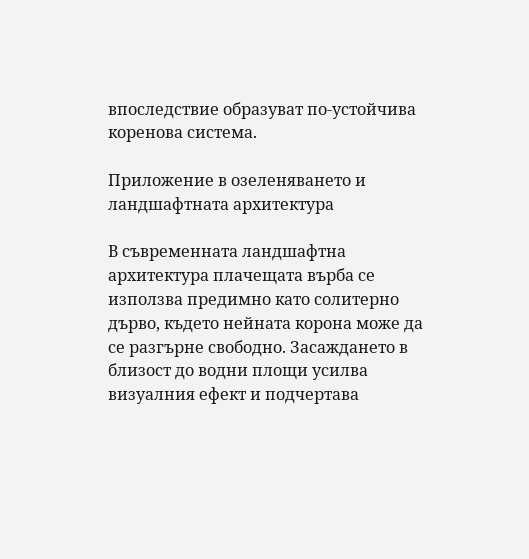впоследствие образуват по-устойчива коренова система.

Приложение в озеленяването и ландшафтната архитектура

В съвременната ландшафтна архитектура плачещата върба се използва предимно като солитерно дърво, където нейната корона може да се разгърне свободно. Засаждането в близост до водни площи усилва визуалния ефект и подчертава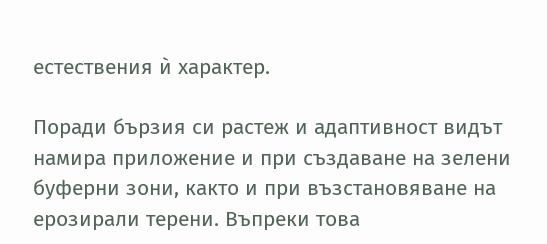естествения ѝ характер.

Поради бързия си растеж и адаптивност видът намира приложение и при създаване на зелени буферни зони, както и при възстановяване на ерозирали терени. Въпреки това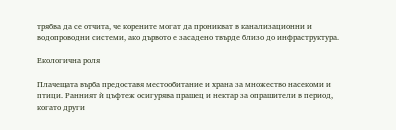трябва да се отчита, че корените могат да проникват в канализационни и водопроводни системи, ако дървото е засадено твърде близо до инфраструктура.

Екологична роля

Плачещата върба предоставя местообитание и храна за множество насекоми и птици. Ранният ѝ цъфтеж осигурява прашец и нектар за опрашители в период, когато други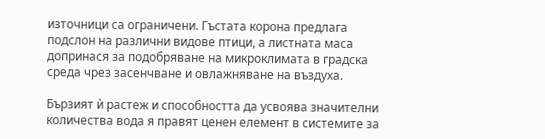източници са ограничени. Гъстата корона предлага подслон на различни видове птици, а листната маса допринася за подобряване на микроклимата в градска среда чрез засенчване и овлажняване на въздуха.

Бързият ѝ растеж и способността да усвоява значителни количества вода я правят ценен елемент в системите за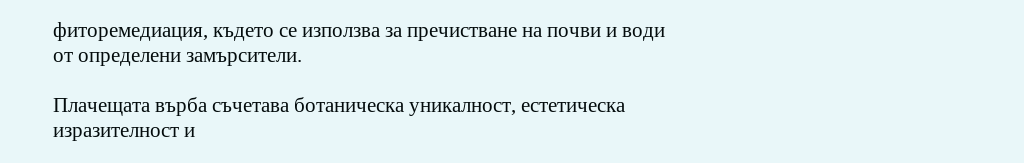фиторемедиация, където се използва за пречистване на почви и води от определени замърсители.

Плачещата върба съчетава ботаническа уникалност, естетическа изразителност и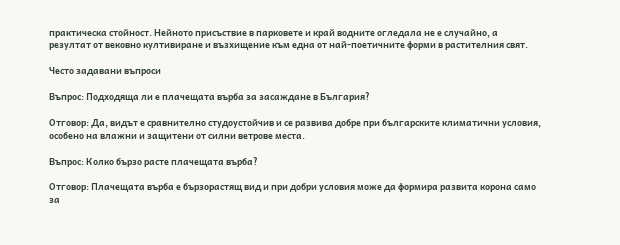практическа стойност. Нейното присъствие в парковете и край водните огледала не е случайно, а резултат от вековно култивиране и възхищение към една от най-поетичните форми в растителния свят.

Често задавани въпроси

Въпрос: Подходяща ли е плачещата върба за засаждане в България?

Отговор: Да, видът е сравнително студоустойчив и се развива добре при българските климатични условия, особено на влажни и защитени от силни ветрове места.

Въпрос: Колко бързо расте плачещата върба?

Отговор: Плачещата върба е бързорастящ вид и при добри условия може да формира развита корона само за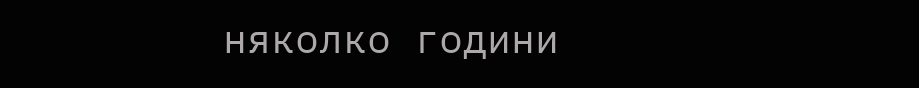няколко години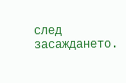след засаждането.